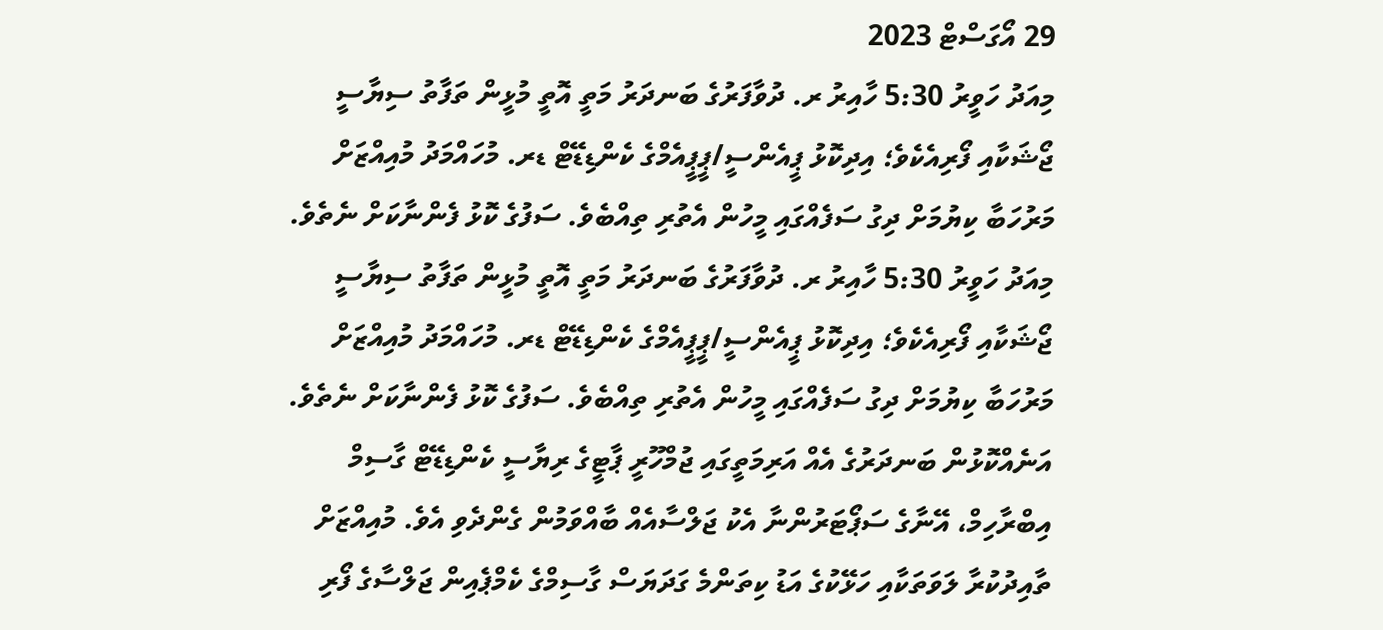29 އޯގަސްޓް 2023
މިއަދު ހަވީރު 5:30 ހާއިރު ރ. ދުވާފަރުގެ ބަނދަރު މަތީ އޮތީ މުޅީން ތަފާތު ސިޔާސީ ޖޯޝަކާއި ފޯރިއެކެވެ؛ އިދިކޮޅު ޕީއެންސީ/ޕީޕީއެމްގެ ކެންޑިޑޭޓް ޑރ. މުހައްމަދު މުއިއްޒަށް މަރުހަބާ ކިޔުމަށް ދިގު ސަފެއްގައި މީހުން އެތުރި ތިއްބެވެ. ސަފުގެ ކޮޅު ފެންނާކަށް ނެތެވެ.
މިއަދު ހަވީރު 5:30 ހާއިރު ރ. ދުވާފަރުގެ ބަނދަރު މަތީ އޮތީ މުޅީން ތަފާތު ސިޔާސީ ޖޯޝަކާއި ފޯރިއެކެވެ؛ އިދިކޮޅު ޕީއެންސީ/ޕީޕީއެމްގެ ކެންޑިޑޭޓް ޑރ. މުހައްމަދު މުއިއްޒަށް މަރުހަބާ ކިޔުމަށް ދިގު ސަފެއްގައި މީހުން އެތުރި ތިއްބެވެ. ސަފުގެ ކޮޅު ފެންނާކަށް ނެތެވެ.
އަނެއްކޮޅުން ބަނދަރުގެ އެއް އަރިމަތީގައި ޖުމްހޫރީ ޕާޓީގެ ރިޔާސީ ކެންޑިޑޭޓް ގާސިމް އިބްރާހިމް، އޭނާގެ ސަޕޯޓަރުންނާ އެކު ޖަލްސާއެއް ބާއްވަމުން ގެންދެވި އެވެ. މުއިއްޒަށް ތާއިދުކުރާ ލަވަތަކާއި ހަޅޭކުގެ އަޑު ކިތަންމެ ގަދަޔަސް ގާސިމްގެ ކެމްޕެއިން ޖަލްސާގެ ފޯރި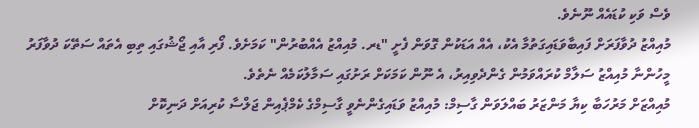ވެސް ވަކި ކުޑައެއް ނޫނެވެ.
މުއިއްޒު ދުވާފަރަށް ފައިބާވަޑައިގަތުމާ އެކު، އެއް އަޑަކުން ގޮވަން ފެށީ "ޑރ. މުއިއްޒު އެއްބުރުން" ކަމަށެވެ. ފޯރި އާއި ޖޯޝުގައި ތިބި އެތައް ސަތޭކަ ދުވާފަރު މީހުންނާ މުއިއްޒު ސަލާމް ކުރައްވަމުން ގެންދެވިއިރު، އެ ނޫން ކަމަކަށް ރަށުގައި ސަމާލުކަމެއް ނެތެވެ.
މުއިއްޒަށް މަރުހަބާ ކިޔާ މަންޒަރު ބައްލަވަން ގާސިމް: މުއިއްޒު ވަޑައިގެންނެވީ ގާސިމްގެ ކެމްޕެއިން ޖަލްސާ ކުރިއަށް ދަނިކޮށް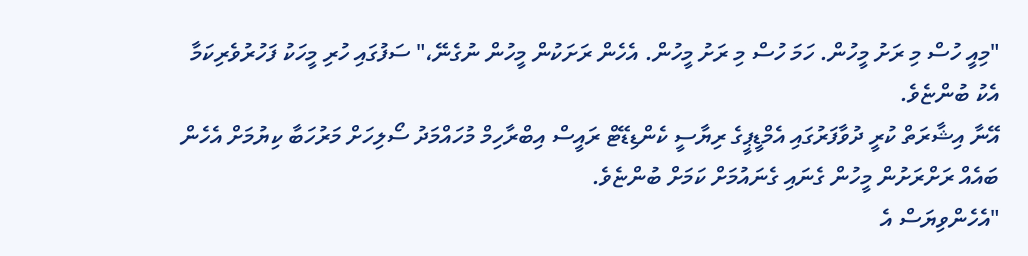"މިއީ ހުސް މި ރަށު މީހުން. ހަމަ ހުސް މި ރަށު މީހުން. އެހެން ރަށަކުން މީހުން ނުގެނޭ،" ސަފުގައި ހުރި މީހަކު ފަހުރުވެރިކަމާ އެކު ބުންޏެވެ.
އޭނާ އިޝާރަތް ކުރީ ދުވާފަރުގައި އެމްޑީޕީގެ ރިޔާސީ ކެންޑިޑޭޓް ރައީސް އިބްރާހިމް މުހައްމަދު ސޯލިހަށް މަރުހަބާ ކިޔުމަށް އެހެން ބައެއް ރަށްރަށުން މީހުން ގެނައި ގެނައުމަށް ކަމަށް ބުންޏެވެ.
"އެހެންވިޔަސް އެ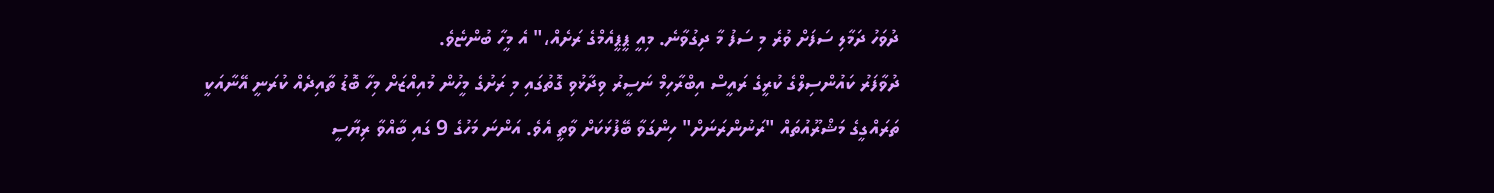ދުވަހު ދަމާލި ސަފަށް ވުރެ މި ސަފު މާ ދިގުވާނެ. މިއީ ޕީޕީއެމްގެ ރަށެއް،" އެ މީހާ ބުންޏެވެ.
ދުވާފަރު ކައުންސިލްގެ ކުރީގެ ރައީސް އިބްރާހިމް ނަސީރު ވިދާޅުވި ގޮތުގައި މި ރަށުގެ މީހުން މުއިއްޒަށް މިހާ ބޮޑު ތާއިދެއް ކުރަނީ އޭނާއަކީ ތަރައްގީގެ މަޝްރޫއުތައް "ރަނުންރަނަށް" ހިންގަވާ ބޭފުޅަކަށް ވާތީ އެވެ. އަންނަ މަހުގެ 9 ގައި ބާއްވާ ރިޔާސީ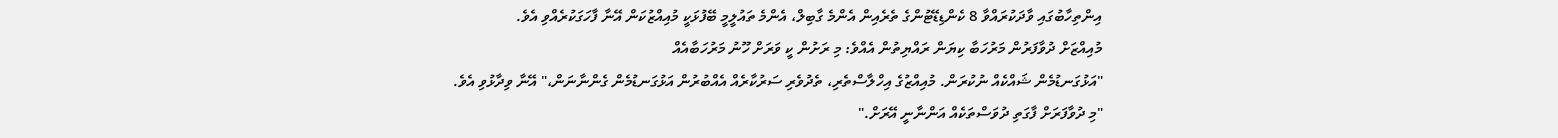އިންތިހާބުގައި ވާދަކުރައްވާ 8 ކެންޑިޑޭޓުންގެ ތެރެއިން އެންމެ ގާބިލް، އެންމެ ތައުލީމީ ބޭފުޅަކީ މުއިއްޒުކަން އޭނާ ފާހަގަކުރެއްވި އެވެ.
މުއިއްޒަށް ދުވާފަރުން މަރުހަބާ ކިޔަން ރައްޔިތުން އެއްވެ: މި ރަށުން ކީ ވަރަށް ހޫނު މަރުހަބާއެއް
"އަޅުގަނޑުމެން ޝައްކެއް ނުކުރަން. މުއިއްޒުގެ އިހްލާސްތެރި، ތެދުވެރި ސަރުކާރެއް އެއްބުރުން އަޅުގަނޑުމެން ގެންނާނަން،" އޭނާ ވިދާޅުވި އެވެ.
"މި ދުވާފަރަށް ފާގަތި ދުވަސްތަކެއް އަންނާނީ އޭރަށް."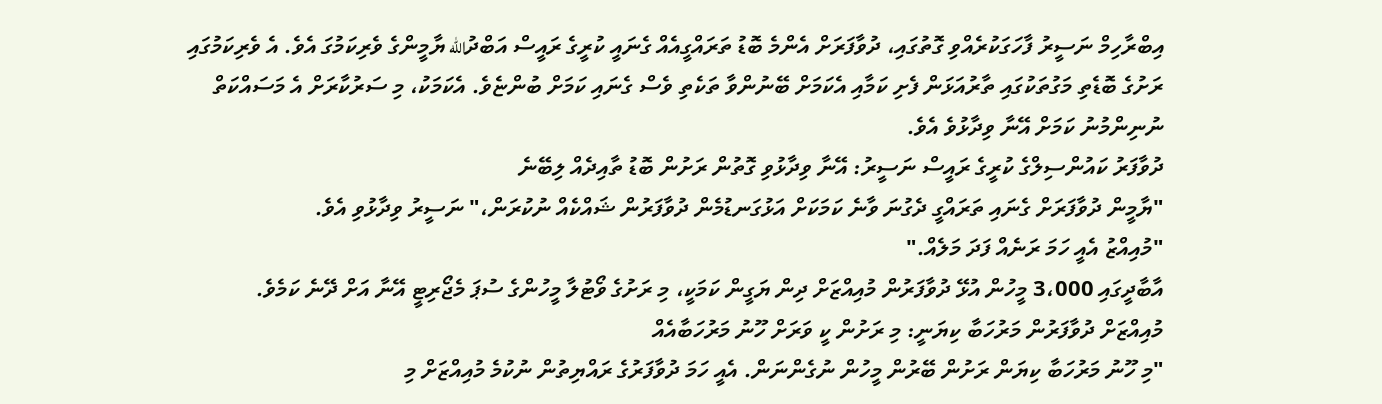އިބްރާހިމް ނަސީރު ފާހަގަކުރެއްވި ގޮތުގައި، ދުވާފަރަށް އެންމެ ބޮޑު ތަރައްގީއެއް ގެނައީ ކުރީގެ ރައީސް އަބްދުالله ޔާމީންގެ ވެރިކަމުގަ އެވެ. އެ ވެރިކަމުގައި ރަށުގެ ބޮޑެތި މަގުތަކުގައި ތާރުއަޅަން ފެށި ކަމާއި އެކަމަށް ބޭނުންވާ ތަކެތި ވެސް ގެނައި ކަމަށް ބުންޏެވެ. އެކަމަކު، މި ސަރުކާރަށް އެ މަސައްކަތް ނުނިންމުނު ކަމަށް އޭނާ ވިދާޅުވެ އެވެ.
ދުވާފަރު ކައުންސިލްގެ ކުރީގެ ރައީސް ނަސީރު: އޭނާ ވިދާޅުވި ގޮތުން ރަށުން ބޮޑު ތާއިދެއް ލިބޭނެ
"ޔާމީން ދުވާފަރަށް ގެނައި ތަރައްގީ ދެގުނަ ވާނެ ކަމަކަށް އަޅުގަނޑުމެން ދުވާފަރުން ޝައްކެއް ނުކުރަން،" ނަސީރު ވިދާޅުވި އެވެ.
"މުއިއްޒު އެއީ ހަމަ ރަނެއް ފަދަ މަލެއް."
އާބާދީގައި 3،000 މީހުން އުޅޭ ދުވާފަރުން މުއިއްޒަށް ދިން ޔަގީން ކަމަކީ، މި ރަށުގެ ވޯޓުލާ މީހުންގެ ސުޕަ މެޖޯރިޓީ އޭނާ އަށް ދޭނެ ކަމެވެ.
މުއިއްޒަށް ދުވާފަރުން މަރުހަބާ ކިޔަނީ: މި ރަށުން ކީ ވަރަށް ހޫނު މަރުހަބާއެއް
"މި ހޫނު މަރުހަބާ ކިޔަން ރަށުން ބޭރުން މީހުން ނުގެންނަން. އެއީ ހަމަ ދުވާފަރުގެ ރައްޔިތުން ނުކުމެ މުއިއްޒަށް މި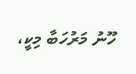ހޫނު މަރުހަބާ މިކީ،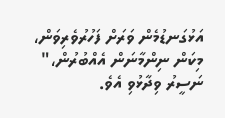އަޅުގަނޑުމެން ވަރަށް ފަހުރުވެރިވަން، މިކަން ނިންމާނަން އެއްބުރުން،" ނަސީރު ވިދާޅުވި އެވެ.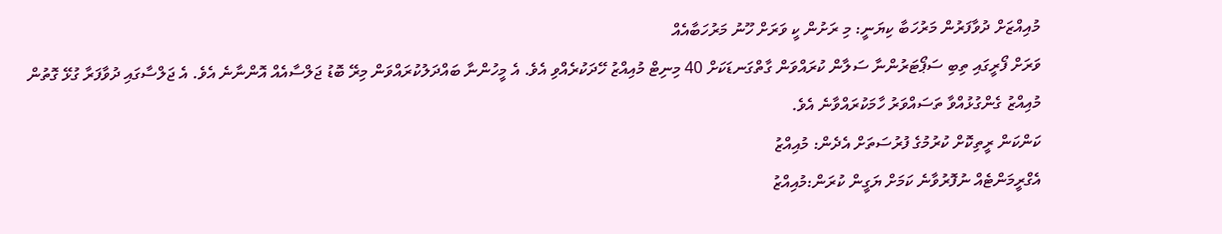މުއިއްޒަށް ދުވާފަރުން މަރުހަބާ ކިޔަނީ: މި ރަށުން ކީ ވަރަށް ހޫނު މަރުހަބާއެއް
ވަރަށް ފޯރީގައި ތިބި ސަޕޯޓަރުންނާ ސަލާން ކުރައްވަން ގާތްގަނޑަކަށް 40 މިނިޓް މުއިއްޒު ހޭދަކުރެއްވި އެވެ. އެ މީހުންނާ ބައްދަލުކުރައްވަން މިރޭ ބޮޑު ޖަލްސާއެއް އޮންނާނެ އެވެ. އެ ޖަލްސާގައި ދުވާފަރާ ގުޅޭ ގޮތުން މުއިއްޒު ގެންގުޅުއްވާ ތަސައްވަރު ހާމަކުރައްވާނެ އެވެ.
ކަންކަން ރީތިކޮށް ކުރުމުގެ ފުރުސަތަށް އެދެން: މުއިއްޒު
އެގްރީމަންޓެއް ނުފޮރުވާނެ ކަމަށް ޔަގީން ކުރަން:މުއިއްޒު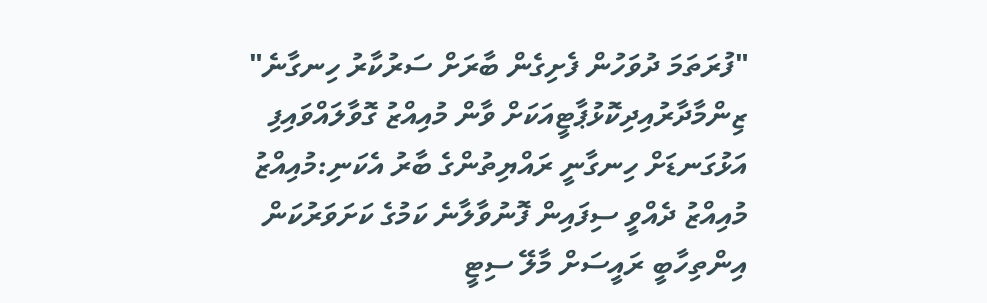"ފުރަތަމަ ދުވަހުން ފެށިގެން ބާރަށް ސަރުކާރު ހިނގާނެ"
ޒިންމާދާރުއިދިކޮޅުޕާޓީއަކަށް ވާން މުއިއްޒު ގޮވާލައްވައިފި
އަޅުގަނޑަށް ހިނގާނީ ރައްޔިތުންގެ ބާރު އެކަނި:މުއިއްޒު
މުއިއްޒު ދެއްވީ ސިފައިން ފޮނުވާލާނެ ކަމުގެ ކަށަވަރުކަން
އިންތިހާބީ ރައީސަށް މާލޭ ސިޓީ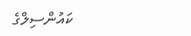ކައުންސިލްގެ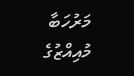މަރުހަބާ
މުއިއްޒުގެ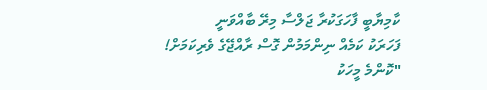ކާމިޔާބީ ފާހަގަކުރާ ޖަލްސާ މިރޭ ބާއްވަނީ
ފަހަރަކު ކަމެއް ނިންމަމުން ގޮސް ރާއްޖޭގެ ވެރިކަމަށް!
"ކޮންމެ މީހަކު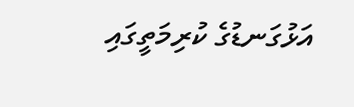އަޅުގަނޑުގެ ކުރިމަތީގައި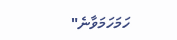ހަމަހަމަވާނެ"